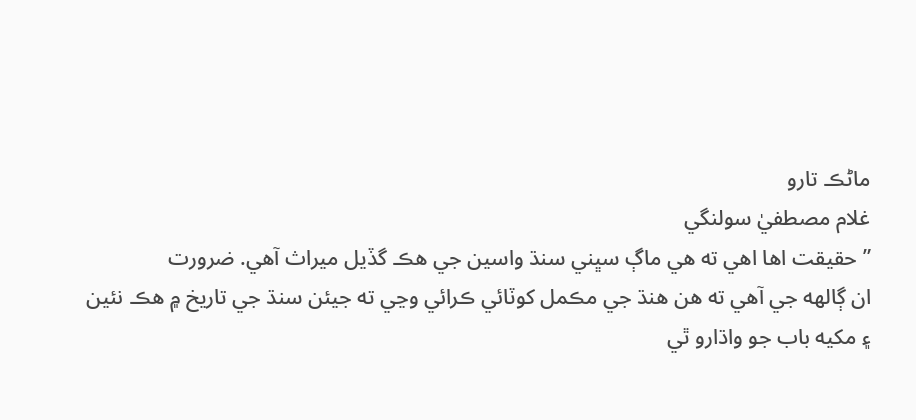ماڻڪ تارو
غلام مصطفيٰ سولنگي
”حقيقت اها اهي ته هي ماڳ سڀني سنڌ واسين جي هڪ گڏيل ميراث آهي. ضرورت
ان ڳالهه جي آهي ته هن هنڌ جي مڪمل کوٽائي ڪرائي وڃي ته جيئن سنڌ جي تاريخ ۾ هڪ نئين
۽ مکيه باب جو واڌارو ٿي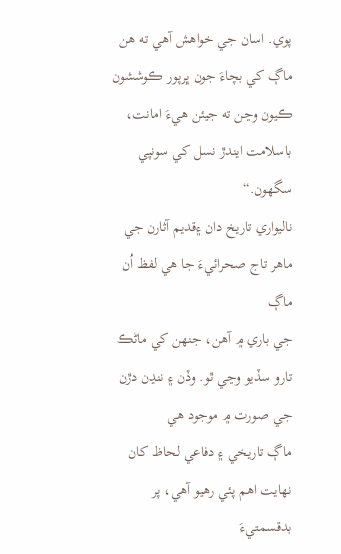پوي. اسان جي خواهش آهي ته هن ماڳ کي بچاءَ جون ڀرپور ڪوششون
ڪيون وڃن ته جيئن هيءَ امانت، باسلامت ايندڙ نسل کي سونپي سگهون.“
ناليواري تاريخ دان ۽قديم آثارن جي ماهر تاج صحرائيءَ جا هي لفظ اُن ماڳ
جي باري ۾ آهن، جنهن کي ماڻڪ تارو سڏيو وڃي ٿو. وڏن ۽ ننڍن دڙن جي صورت ۾ موجود هي
ماڳ تاريخي ۽ دفاعي لحاظ کان نهايت اهم پئي رهيو آهي، پر بدقسمتيءَ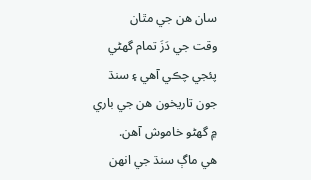سان هن جي مٿان
وقت جي دَزَ تمام گهڻي پئجي چڪي آهي ۽ سنڌ جون تاريخون هن جي باري ۾ گهڻو خاموش آهن.
هي ماڳ سنڌ جي انهن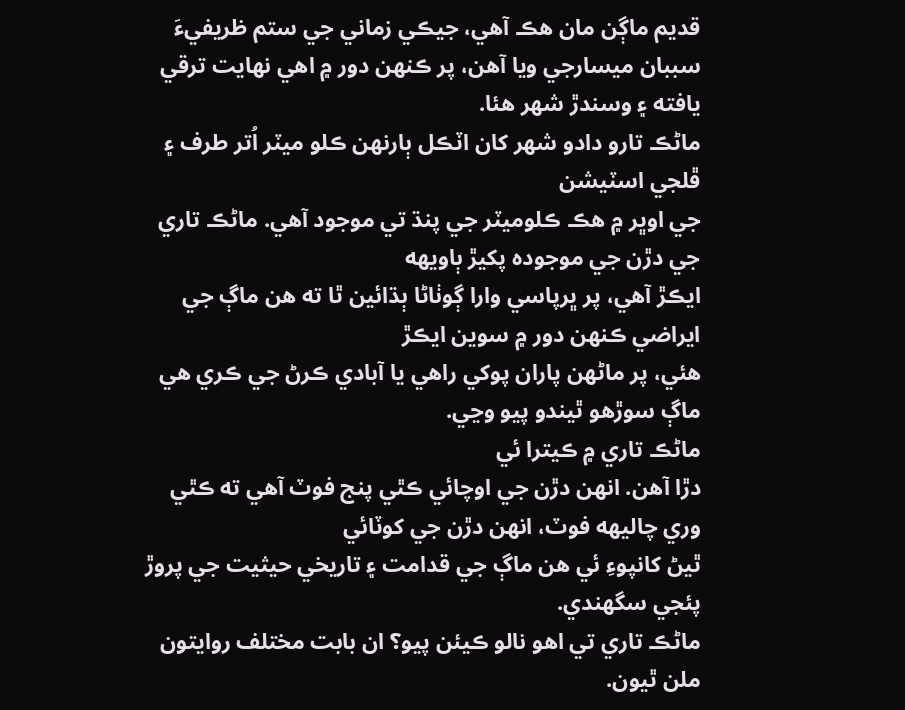قديم ماڳن مان هڪ آهي، جيڪي زماني جي ستم ظريفيءَ
سببان ميسارجي ويا آهن، پر ڪنهن دور ۾ اهي نهايت ترقي يافته ۽ وسندڙ شهر هئا.
ماڻڪ تارو دادو شهر کان اٽڪل ٻارنهن ڪلو ميٽر اُتر طرف ۽ ڦلجي اسٽيشن
جي اوڀر ۾ هڪ ڪلوميٽر جي پنڌ تي موجود آهي. ماڻڪ تاري جي دڙن جي موجوده پکيڙ ٻاويهه
ايڪڙ آهي، پر ڀرپاسي وارا ڳوٺاڻا ٻڌائين ٿا ته هن ماڳ جي ايراضي ڪنهن دور ۾ سوين ايڪڙ
هئي، پر ماڻهن پاران پوکي راهي يا آبادي ڪرڻ جي ڪري هي ماڳ سوڙهو ٿيندو پيو وڃي.
ماڻڪ تاري ۾ ڪيترا ئي
دڙا آهن. انهن دڙن جي اوچائي ڪٿي پنج فوٽ آهي ته ڪٿي وري چاليهه فوٽ، انهن دڙن جي کوٽائي
ٿيڻ کانپوءِ ئي هن ماڳ جي قدامت ۽ تاريخي حيثيت جي پروڙ پئجي سگهندي.
ماڻڪ تاري تي اهو نالو ڪيئن پيو؟ ان بابت مختلف روايتون ملن ٿيون.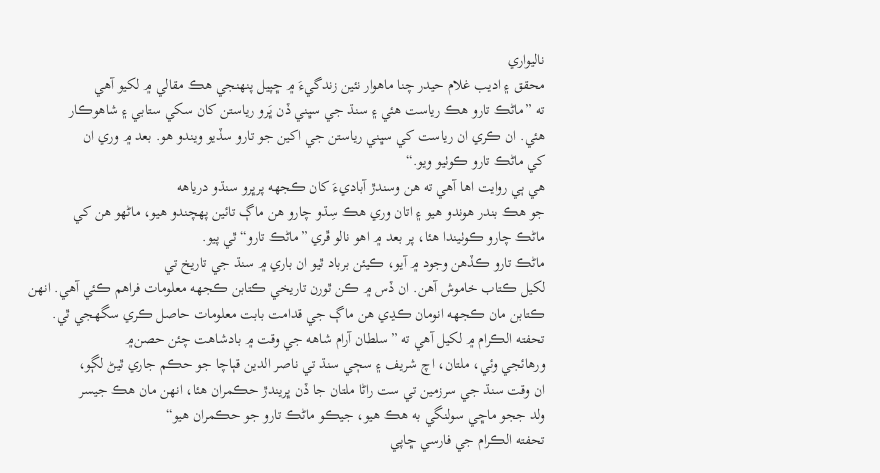ناليواري
محقق ۽ اديب غلام حيدر چنا ماهوار نئين زندگيءَ ۾ ڇپيل پنهنجي هڪ مقالي ۾ لکيو آهي
ته ”ماڻڪ تارو هڪ رياست هئي ۽ سنڌ جي سڀني ڏن ڀَرو رياستن کان سکي ستابي ۽ شاهوڪار
هئي. ان ڪري ان رياست کي سڀني رياستن جي اکين جو تارو سڏيو ويندو هو. بعد ۾ وري ان
کي ماڻڪ تارو ڪوٺيو ويو.“
هي ٻي روايت اها آهي ته هن وسندڙ آباديءَ کان ڪجهه پرڀرو سنڌو درياهه
جو هڪ بندر هوندو هيو ۽ اتان وري هڪ سِڌو چارو هن ماڳ تائين پهچندو هيو، ماڻهو هن کي
ماڻڪ چارو ڪوٺيندا هئا، پر بعد ۾ اهو نالو ڦري ”ماڻڪ تارو“ ٿي پيو.
ماڻڪ تارو ڪڏهن وجود ۾ آيو، ڪيئن برباد ٿيو ان باري ۾ سنڌ جي تاريخ تي
لکيل ڪتاب خاموش آهن. ان ڏس ۾ ڪن ٿورن تاريخي ڪتابن ڪجهه معلومات فراهم ڪئي آهي. انهن
ڪتابن مان ڪجهه انومان ڪڍي هن ماڳ جي قدامت بابت معلومات حاصل ڪري سگهجي ٿي.
تحفته الڪرام ۾ لکيل آهي ته ”سلطان آرام شاهه جي وقت ۾ بادشاهت چئن حصن۾
ورهائجي وئي، ملتان، اچ شريف ۽ سڄي سنڌ تي ناصر الدين قٻاچا جو حڪم جاري ٿيڻ لڳو،
ان وقت سنڌ جي سرزمين تي ست راڻا ملتان جا ڏن ڀريندڙ حڪمران هئا، انهن مان هڪ جيسر
ولد ججو ماڇي سولنگي به هڪ هيو، جيڪو ماڻڪ تارو جو حڪمران هيو“
تحفته الڪرام جي فارسي ڇاپي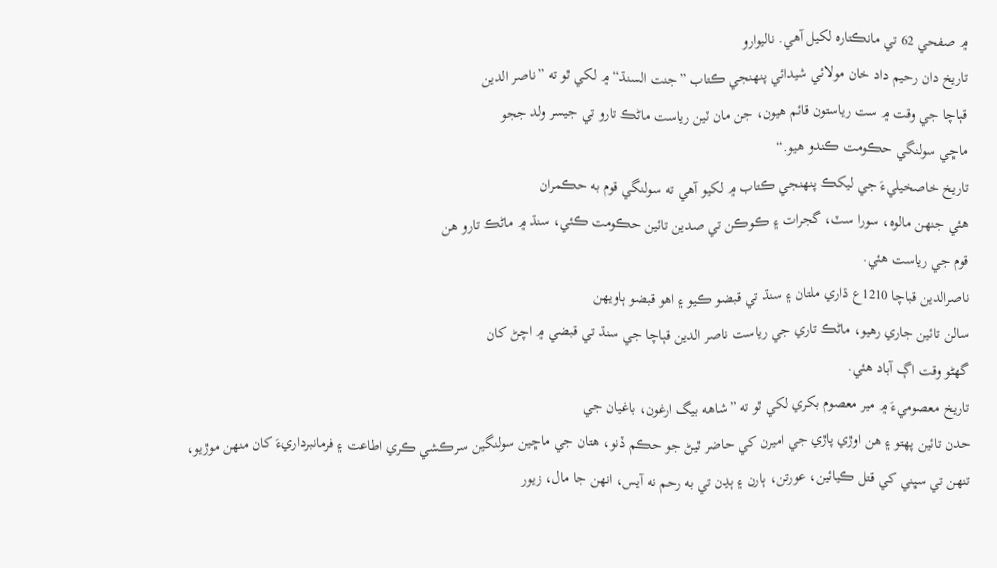۾ صفحي 62 تي مانڪتاره لکيل آهي. ناليوارو
تاريخ دان رحيم داد خان مولائي شيدائي پنهنجي ڪتاب ”جنت السنڌ“ ۾ لکي ٿو ته ”ناصر الدين
قٻاچا جي وقت ۾ ست رياستون قائم هيون، جن مان ٽين رياست ماڻڪ تارو تي جيسر ولد ججو
ماڇي سولنگي حڪومت ڪندو هيو.“
تاريخ خاصخيليءَ جي ليکڪ پنهنجي ڪتاب ۾ لکيو آهي ته سولنگي قوم به حڪمران
هئي جنهن مالوه، سورا سٽ، گجرات ۽ ڪوڪن تي صدين تائين حڪومت ڪئي، سنڌ ۾ ماڻڪ تارو هن
قوم جي رياست هئي.
ناصرالدين قباچا 1210ع ڌاري ملتان ۽ سنڌ تي قبضو ڪيو ۽ اهو قبضو ٻاويهن
سالن تائين جاري رهيو، ماڻڪ تاري جي رياست ناصر الدين قٻاچا جي سنڌ تي قبضي ۾ اچڻ کان
گهڻو وقت اڳ آباد هئي.
تاريخ معصوميءَ ۾ مير معصوم بکري لکي ٿو ته ”شاهه بيگ ارغون، باغيان جي
حدن تائين پهتو ۽ هن اوڙي پاڙي جي اميرن کي حاضر ٿيڻ جو حڪم ڏنو، هتان جي ماڇين سولنگين سرڪشي ڪري اطاعت ۽ فرمانبرداريءَ کان منهن موڙيو،
تنهن تي سڀني کي قتل ڪيائين، عورتن، ٻارن ۽ ٻڍن تي به رحم نه آيس، انهن جا مال، زيور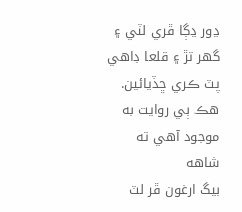ڍور ڍڳا ڦري لٽي ۽ گهر تڙ ۽ قلعا ڊاهي پٽ ڪري ڇڏيائين.
هڪ ٻي روايت به موجود آهي ته شاهه
بيگ ارغون ڦر لٽ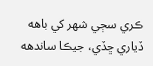ڪري سڄي شهر کي باهه ڏياري ڇڏي، جيڪا ساندهه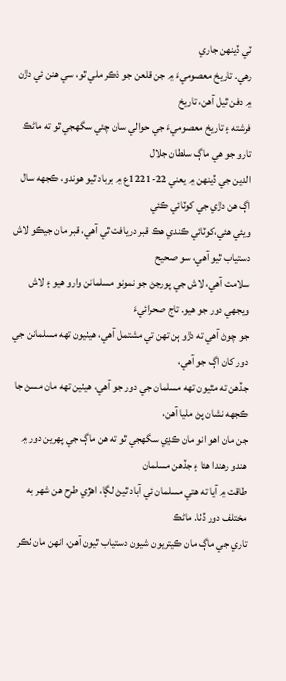ٽي ڏينهن جاري
رهي. تاريخ معصوميءَ ۾ جن قلعن جو ذڪر ملي ٿو، سي هنن ئي دڙن ۾ دفن ٿيل آهن، تاريخ
فرشته ۽ تاريخ معصوميءَ جي حوالي سان چئي سگهجي ٿو ته ماڻڪ تارو جو هي ماڳ سلطان جلال
الدين جي ڏينهن ۾ يعني 22-1221ع ۾ برباد ٿيو هوندو، ڪجهه سال اڳ هن دڙي جي کوٽائي ڪئي
ويئي هئي،کوٽائي ڪندي هڪ قبر دريافت ٿي آهي، قبر مان جيڪو لاش دستياب ٿيو آهي، سو صحيح
سلامت آهي، لاش جي پورجڻ جو نمونو مسلمانن وارو هيو ۽ لاش ويجهي دور جو هيو. تاج صحرائيءَ
جو چوڻ آهي ته دڙو ٻن تهن تي مشتمل آهي، هيٺيون تهه مسلمانن جي دور کان اڳ جو آهي،
جڏهن ته مٿيون تهه مسلمان جي دور جو آهي، هيٺين تهه مان مسڻ جا ڪجهه نشان پڻ مليا آهن،
جن مان اهو انو مان ڪڍي سگهجي ٿو ته هن ماڳ جي پهرين دور ۾ هندو رهندا هئا ۽ جڏهن مسلمان
طاقت ۾ آيا ته هتي مسلمان ئي آباد ٿيڻ لڳا، اهڙي طرح هن شهر به مختلف دور ڏٺا. ماڻڪ
تاري جي ماڳ مان ڪيتريون شيون دستياب ٿيون آهن، انهن مان ٺڪر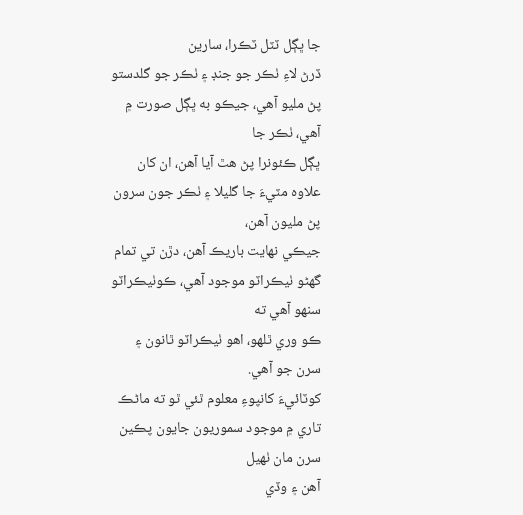جا ڀڳل ٽٽل ٽڪرا، سارين
ڏرڻ لاءِ ٺڪر جو جنڊ ۽ ٺڪر جو گلدستو پڻ مليو آهي، جيڪو به ڀڳل صورت ۾ آهي، ٺڪر جا
ڀڳل ڪئونرا پڻ هٿ آيا آهن، ان کان علاوه مٽيءَ جا گليلا ۽ ٺڪر جون سرون پڻ مليون آهن،
جيڪي نهايت باريڪ آهن، دڙن تي تمام گهڻو ٺيڪراٽو موجود آهي، ڪوٺيڪراٽو سنهو آهي ته
ڪو وري ٿلهو، اهو ٺيڪراٽو ٿانون ۽ سرن جو آهي.
کوٽائيءَ کانپوءِ معلوم ٿئي ٿو ته ماڻڪ تاري ۾ موجود سموريون جايون پڪين سرن مان ٺهيل
آهن ۽ وڏي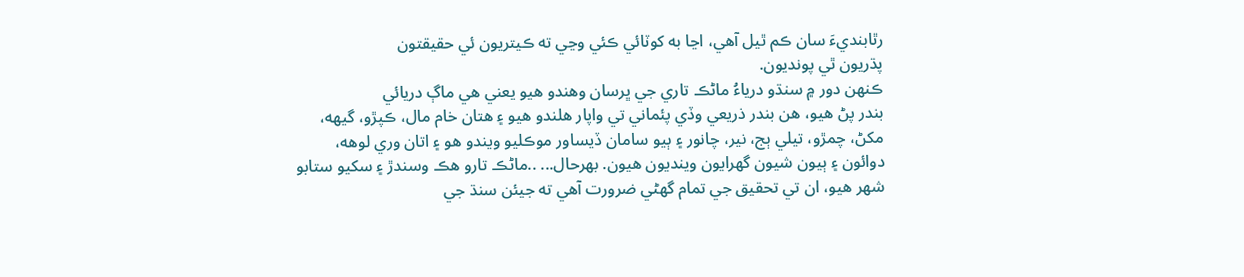رٿابنديءَ سان ڪم ٿيل آهي، اڃا به کوٽائي ڪئي وڃي ته ڪيتريون ئي حقيقتون
پڌريون ٿي پونديون.
ڪنهن دور ۾ سنڌو درياءُ ماڻڪ تاري جي ڀرسان وهندو هيو يعني هي ماڳ دريائي
بندر پڻ هيو، هن بندر ذريعي وڏي پئماني تي واپار هلندو هيو ۽ هتان خام مال، ڪپڙو، گيهه،
مکڻ، چمڙو، تيلي ٻج، نير، چانور ۽ ٻيو سامان ڏيساور موڪليو ويندو هو ۽ اتان وري لوهه،
دوائون ۽ ٻيون شيون گهرايون وينديون هيون. بهرحال... ..ماڻڪ تارو هڪ وسندڙ ۽ سکيو ستابو
شهر هيو، ان تي تحقيق جي تمام گهڻي ضرورت آهي ته جيئن سنڌ جي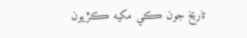تاريخ جون ڪي مکيه ڪڙيون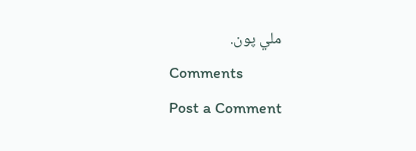ملي پون.
Comments
Post a Comment